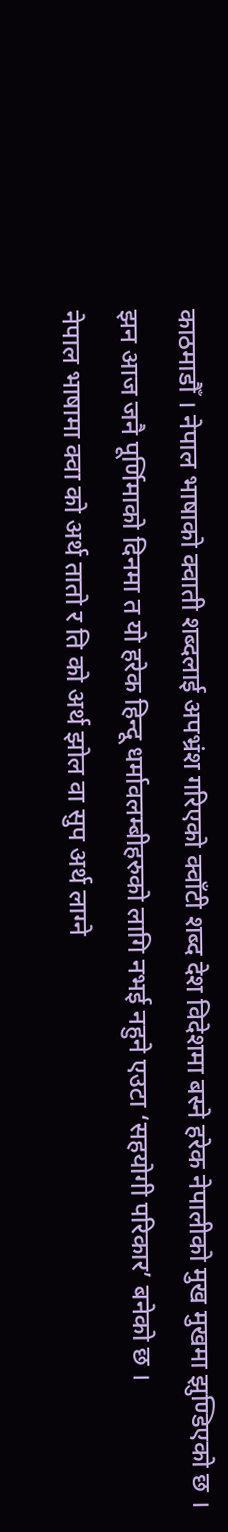काठमाडौँ । नेपाल भाषाको क्वाती शब्दलाई अपभ्रंश गरिएको क्वाँटी शब्द देश विदेशमा बस्ने हरेक नेपालीको मुख मुखमा झुण्डिएको छ ।
झन आज जनै पूर्णिमाको दिनमा त यो हरेक हिन्दू धर्मावलम्बीहरुको लागि नभई नहुने एउटा ‘सहयोगी परिकार’ बनेको छ ।
नेपाल भाषामा क्वा को अर्थ तातो र ति को अर्थ झोल वा सुप अर्थ लाग्ने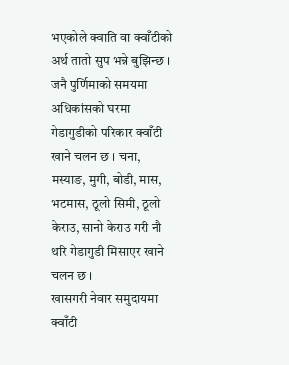भएकोले क्वाति वा क्वाँटीको अर्थ तातो सुप भन्ने बुझिन्छ । जनै पुर्णिमाको समयमा अधिकांसको घरमा गेडागुडीको परिकार क्वाँटी खाने चलन छ । चना, मस्याङ, मुगी, बोडी, मास, भटमास, ठूलो सिमी, ठूलो केराउ, सानो केराउ गरी नौ थरि गेडागुडी मिसाएर खाने चलन छ ।
खासगरी नेवार समुदायमा क्वाँटी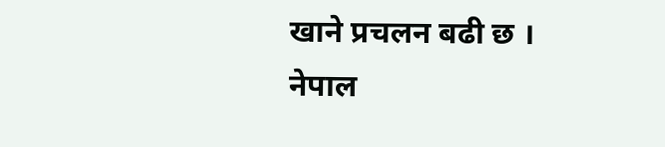खाने प्रचलन बढी छ । नेपाल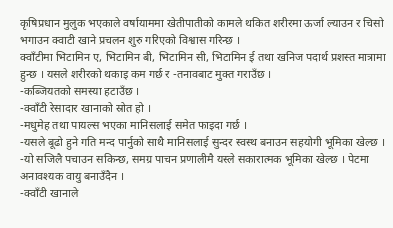कृषिप्रधान मुलुक भएकाले वर्षायाममा खेतीपातीको कामले थकित शरीरमा ऊर्जा ल्याउन र चिसो भगाउन क्वाटी खाने प्रचलन शुरु गरिएको विश्वास गरिन्छ ।
क्वाँटीमा भिटामिन ए, भिटामिन बी, भिटामिन सी, भिटामिन ई तथा खनिज पदार्थ प्रशस्त मात्रामा हुन्छ । यसले शरीरको थकाइ कम गर्छ र -तनावबाट मुक्त गराउँछ ।
-कब्जियतको समस्या हटाउँछ ।
-क्वाँटी रेसादार खानाको स्रोत हो ।
-मधुमेह तथा पायल्स भएका मानिसलाई समेत फाइदा गर्छ ।
-यसले बूढो हुने गति मन्द पार्नुको साथै मानिसलाई सुन्दर स्वस्थ बनाउन सहयोगी भूमिका खेल्छ ।
-यो सजिलै पचाउन सकिन्छ, समग्र पाचन प्रणालीमै यस्ले सकारात्मक भूमिका खेल्छ । पेटमा अनावश्यक वायु बनाउँदैन ।
-क्वाँटी खानाले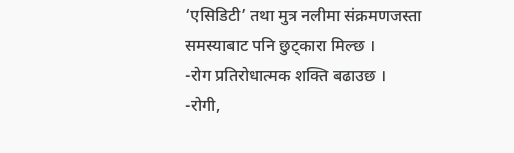‘एसिडिटी’ तथा मुत्र नलीमा संक्रमणजस्ता समस्याबाट पनि छुट्कारा मिल्छ ।
-रोग प्रतिरोधात्मक शक्ति बढाउछ ।
-रोगी,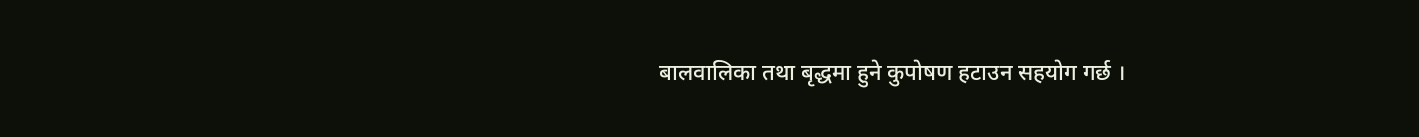बालवालिका तथा बृद्धमा हुने कुपोषण हटाउन सहयोग गर्छ ।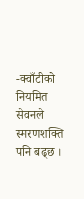-क्वाँटीको नियमित सेवनले स्मरणशक्ति पनि बढ्छ ।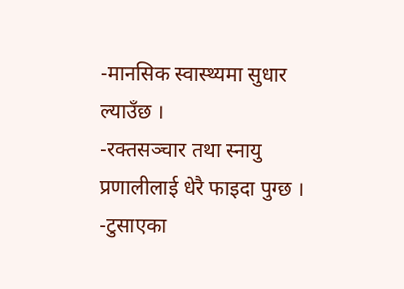-मानसिक स्वास्थ्यमा सुधार ल्याउँछ ।
-रक्तसञ्चार तथा स्नायु प्रणालीलाई धेरै फाइदा पुग्छ ।
-टुसाएका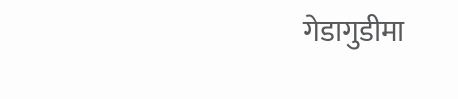गेडागुडीमा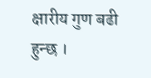क्षारीय गुण बढी हुन्छ ।